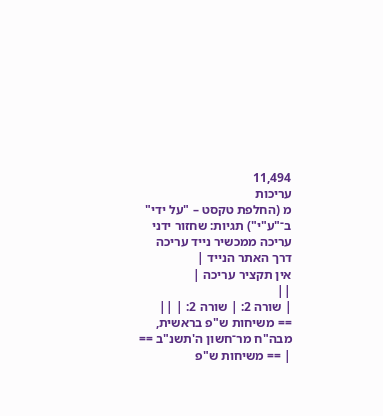11,494
עריכות
מ (החלפת טקסט – "על ידי" ב־"ע"י") תגיות: שחזור ידני עריכה ממכשיר נייד עריכה דרך האתר הנייד |
אין תקציר עריכה |
||
| שורה 2: | שורה 2: | ||
== משיחות ש"פ בראשית, מבה"ח מר־חשון ה'תשנ"ב == | == משיחות ש"פ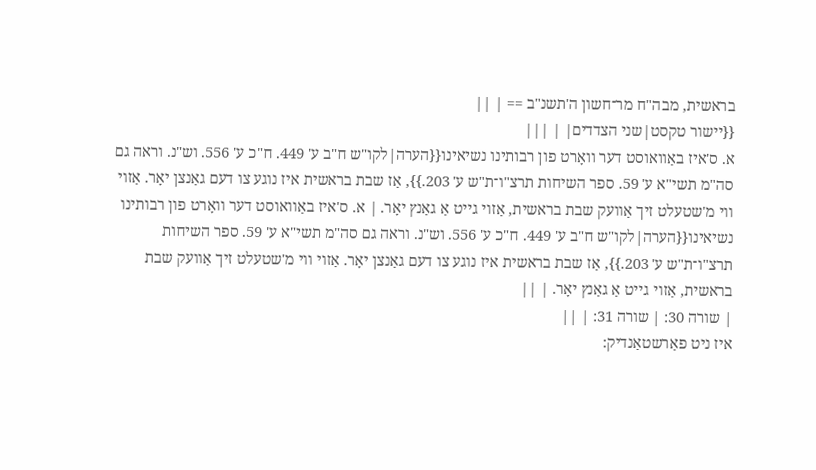בראשית, מבה"ח מר־חשון ה'תשנ"ב == | ||
{{יישור טקסט|שני הצדדים| | |||
א. ס'איז באַוואוסט דער וואָרט פון רבותינו נשיאינו{{הערה|לקו"ש ח"ב ע' 449. ח"כ ע' 556. וש"נ. וראה גם סה"מ תשי"א ע' 59. ספר השיחות תרצ"ו־ת"ש ע' 203.}}, אַז שבת בראשית איז נוגע צו דעם גאַנצן יאָר. אַזוי ווי מ'שטעלט זיך אַוועק שבת בראשית, אַזוי גייט אַ גאַנץ יאָר. | א. ס'איז באַוואוסט דער וואָרט פון רבותינו נשיאינו{{הערה|לקו"ש ח"ב ע' 449. ח"כ ע' 556. וש"נ. וראה גם סה"מ תשי"א ע' 59. ספר השיחות תרצ"ו־ת"ש ע' 203.}}, אַז שבת בראשית איז נוגע צו דעם גאַנצן יאָר. אַזוי ווי מ'שטעלט זיך אַוועק שבת בראשית, אַזוי גייט אַ גאַנץ יאָר. | ||
| שורה 30: | שורה 31: | ||
איז ניט פאַרשטאַנדיק: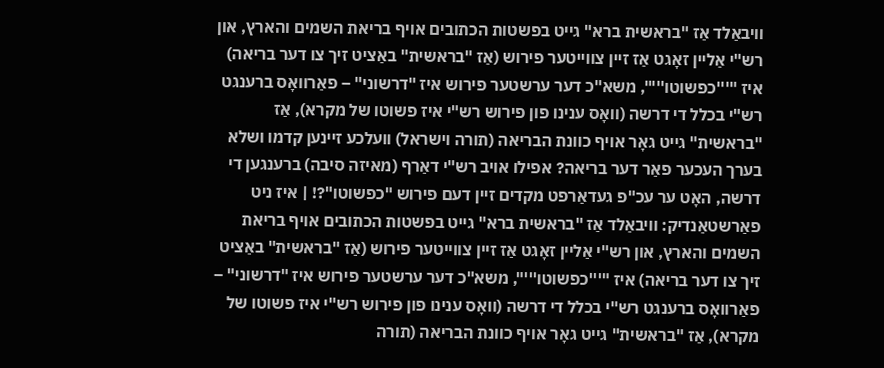וויבאַלד אַז "בראשית ברא" גייט בפשטות הכתובים אויף בריאת השמים והארץ, און רש"י אַליין זאָגט אַז זיין צווייטער פירוש (אַז "בראשית" באַציט זיך צו דער בריאה) איז "'''כפשוטו'''", משא"כ דער ערשטער פירוש איז "דרשוני" – פאַרוואָס ברענגט רש"י בכלל די דרשה (וואָס ענינו פון פירוש רש"י איז פשוטו של מקרא), אַז "בראשית" גייט גאָר אויף כוונת הבריאה (תורה וישראל) וועלכע זיינען קדמו ושלא בערך העכער פאַר דער בריאה? אפילו אויב רש"י דאַרף (מאיזה סיבה) ברענגען די דרשה, האָט ער עכ"פ געדאַרפט מקדים זיין דעם פירוש "כפשוטו"?! | איז ניט פאַרשטאַנדיק: וויבאַלד אַז "בראשית ברא" גייט בפשטות הכתובים אויף בריאת השמים והארץ, און רש"י אַליין זאָגט אַז זיין צווייטער פירוש (אַז "בראשית" באַציט זיך צו דער בריאה) איז "'''כפשוטו'''", משא"כ דער ערשטער פירוש איז "דרשוני" – פאַרוואָס ברענגט רש"י בכלל די דרשה (וואָס ענינו פון פירוש רש"י איז פשוטו של מקרא), אַז "בראשית" גייט גאָר אויף כוונת הבריאה (תורה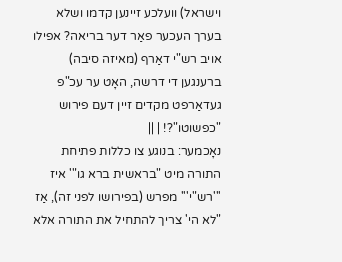וישראל) וועלכע זיינען קדמו ושלא בערך העכער פאַר דער בריאה? אפילו אויב רש"י דאַרף (מאיזה סיבה) ברענגען די דרשה, האָט ער עכ"פ געדאַרפט מקדים זיין דעם פירוש "כפשוטו"?! | ||
נאָכמער: בנוגע צו כללות פתיחת התורה מיט "בראשית ברא גו"' איז '''רש"י''' מפרש (בפירושו לפני זה), אַז "לא הי' צריך להתחיל את התורה אלא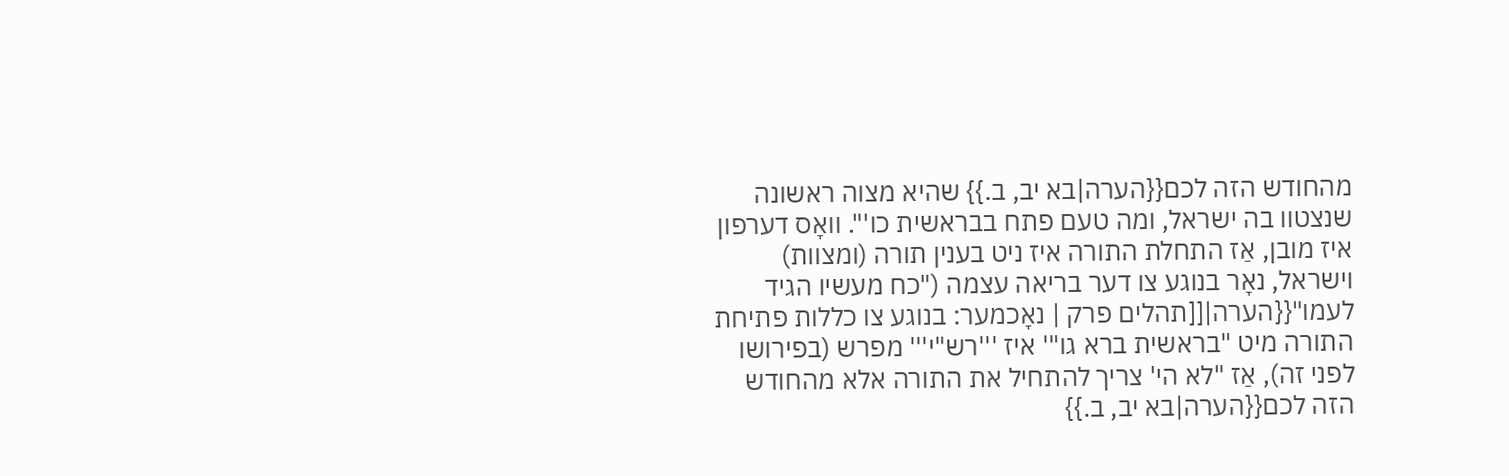מהחודש הזה לכם{{הערה|בא יב, ב.}} שהיא מצוה ראשונה שנצטוו בה ישראל, ומה טעם פתח בבראשית כו'". וואָס דערפון איז מובן, אַז התחלת התורה איז ניט בענין תורה (ומצוות) וישראל, נאָר בנוגע צו דער בריאה עצמה ("כח מעשיו הגיד לעמו"{{הערה|[[תהלים פרק | נאָכמער: בנוגע צו כללות פתיחת התורה מיט "בראשית ברא גו"' איז '''רש"י''' מפרש (בפירושו לפני זה), אַז "לא הי' צריך להתחיל את התורה אלא מהחודש הזה לכם{{הערה|בא יב, ב.}}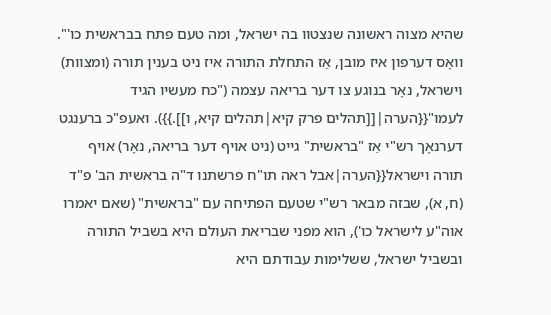שהיא מצוה ראשונה שנצטוו בה ישראל, ומה טעם פתח בבראשית כו'". וואָס דערפון איז מובן, אַז התחלת התורה איז ניט בענין תורה (ומצוות) וישראל, נאָר בנוגע צו דער בריאה עצמה ("כח מעשיו הגיד לעמו"{{הערה|[[תהלים פרק קיא|תהלים קיא, ו]].}}). ואעפ"כ ברענגט דערנאָך רש"י אַז "בראשית" גייט (ניט אויף דער בריאה, נאָר) אויף תורה וישראל{{הערה|אבל ראה תו"ח פרשתנו ד"ה בראשית הב' פ"ד (ח, א), שבזה מבאר רש"י שטעם הפתיחה עם "בראשית" (שאם יאמרו אוה"ע לישראל כו'), הוא מפני שבריאת העולם היא בשביל התורה ובשביל ישראל, ששלימות עבודתם היא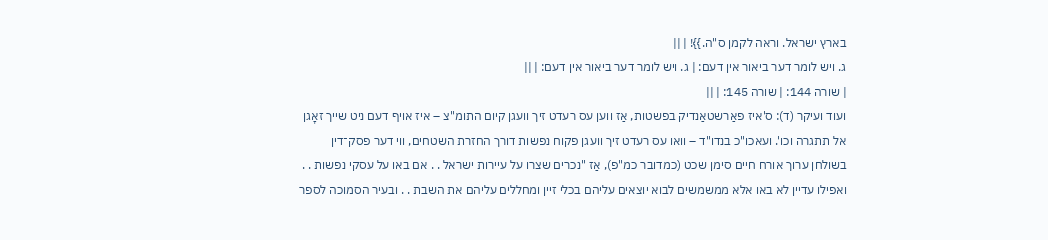בארץ ישראל. וראה לקמן ס"ה.}}! | ||
ג. ויש לומר דער ביאור אין דעם: | ג. ויש לומר דער ביאור אין דעם: | ||
| שורה 144: | שורה 145: | ||
ועוד ועיקר (ד): ס'איז פאַרשטאַנדיק בפשטות, אַז ווען עס רעדט זיך וועגן קיום התומ"צ – איז אויף דעם ניט שייך זאָגן אל תתגרה וכו'. ועאכו"כ בנדו"ד – וואו עס רעדט זיך וועגן פקוח נפשות דורך החזרת השטחים, ווי דער פסק־דין בשולחן ערוך אורח חיים סימן שכט (כמדובר כמ"פ), אַז "נכרים שצרו על עיירות ישראל . . אם באו על עסקי נפשות . . ואפילו עדיין לא באו אלא ממשמשים לבוא יוצאים עליהם בכלי זיין ומחללים עליהם את השבת . . ובעיר הסמוכה לספר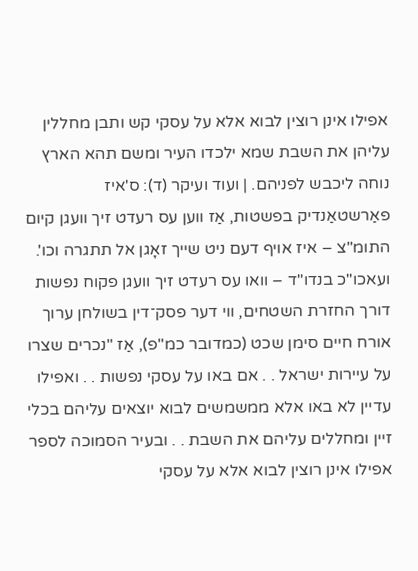אפילו אינן רוצין לבוא אלא על עסקי קש ותבן מחללין עליהן את השבת שמא ילכדו העיר ומשם תהא הארץ נוחה ליכבש לפניהם. | ועוד ועיקר (ד): ס'איז פאַרשטאַנדיק בפשטות, אַז ווען עס רעדט זיך וועגן קיום התומ"צ – איז אויף דעם ניט שייך זאָגן אל תתגרה וכו'. ועאכו"כ בנדו"ד – וואו עס רעדט זיך וועגן פקוח נפשות דורך החזרת השטחים, ווי דער פסק־דין בשולחן ערוך אורח חיים סימן שכט (כמדובר כמ"פ), אַז "נכרים שצרו על עיירות ישראל . . אם באו על עסקי נפשות . . ואפילו עדיין לא באו אלא ממשמשים לבוא יוצאים עליהם בכלי זיין ומחללים עליהם את השבת . . ובעיר הסמוכה לספר אפילו אינן רוצין לבוא אלא על עסקי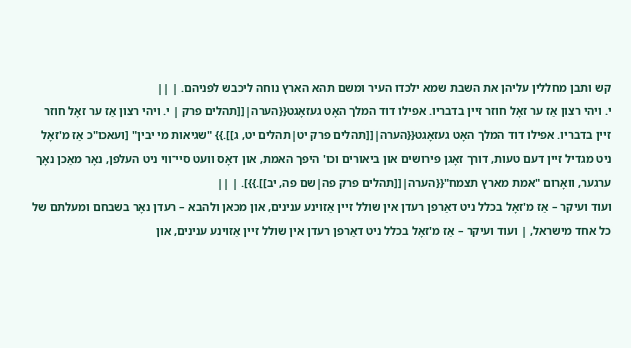קש ותבן מחללין עליהן את השבת שמא ילכדו העיר ומשם תהא הארץ נוחה ליכבש לפניהם. | ||
י. ויהי רצון אַז ער זאָל חוזר זיין בדבריו. אפילו דוד המלך האָט געזאָגט{{הערה|[[תהלים פרק | י. ויהי רצון אַז ער זאָל חוזר זיין בדבריו. אפילו דוד המלך האָט געזאָגט{{הערה|[[תהלים פרק יט|תהלים יט, ג]].}} "שגיאות מי יבין" [ועאכו"כ אַז מ'זאָל ניט מגדיל זיין דעם טעות, דורך זאָגן פירושים און ביאורים וכו' היפך האמת, און דאָס וועט סיי־ווי ניט העלפן, נאָר מאַכן נאָך ערגער, וואָרום "אמת מארץ תצמח"{{הערה|[[תהלים פרק פה|שם פה, יב]].}}]. | ||
ועוד ועיקר – אַז מ'זאָל בכלל ניט דאַרפן רעדן אין שולל זיין אַזוינע ענינים, און מכאן ולהבא – רעדן נאָר בשבחם ומעלתם של כל אחד מישראל, | ועוד ועיקר – אַז מ'זאָל בכלל ניט דאַרפן רעדן אין שולל זיין אַזוינע ענינים, און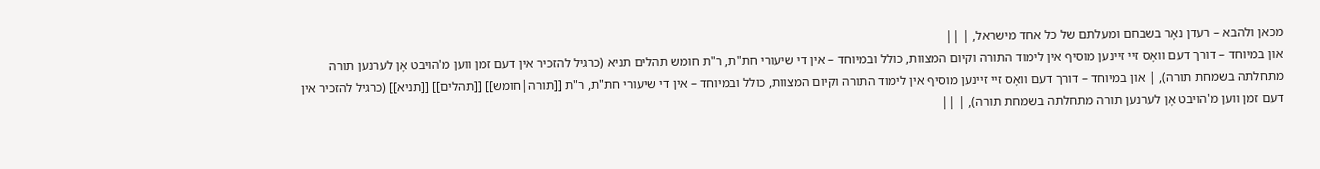מכאן ולהבא – רעדן נאָר בשבחם ומעלתם של כל אחד מישראל, | ||
און במיוחד – דורך דעם וואָס זיי זיינען מוסיף אין לימוד התורה וקיום המצוות, כולל ובמיוחד – אין די שיעורי חת"ת, ר"ת חומש תהלים תניא (כרגיל להזכיר אין דעם זמן ווען מ'הויבט אָן לערנען תורה מתחלתה בשמחת תורה), | און במיוחד – דורך דעם וואָס זיי זיינען מוסיף אין לימוד התורה וקיום המצוות, כולל ובמיוחד – אין די שיעורי חת"ת, ר"ת [[תורה|חומש]] [[תהלים]] [[תניא]] (כרגיל להזכיר אין דעם זמן ווען מ'הויבט אָן לערנען תורה מתחלתה בשמחת תורה), | ||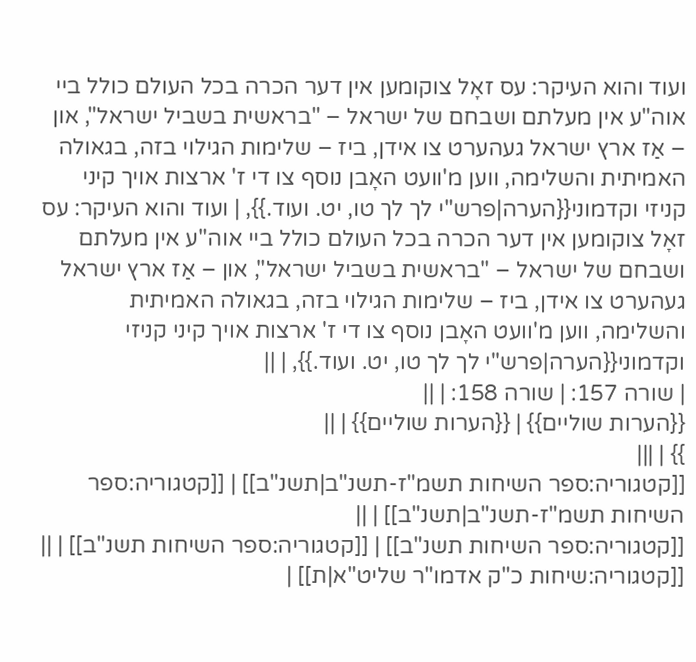ועוד והוא העיקר: עס זאָל צוקומען אין דער הכרה בכל העולם כולל ביי אוה"ע אין מעלתם ושבחם של ישראל – "בראשית בשביל ישראל", און – אַז ארץ ישראל געהערט צו אידן, ביז – שלימות הגילוי בזה, בגאולה האמיתית והשלימה, ווען מ'וועט האָבן נוסף צו די ז' ארצות אויך קיני קניזי וקדמוני{{הערה|פרש"י לך לך טו, יט. ועוד.}}, | ועוד והוא העיקר: עס זאָל צוקומען אין דער הכרה בכל העולם כולל ביי אוה"ע אין מעלתם ושבחם של ישראל – "בראשית בשביל ישראל", און – אַז ארץ ישראל געהערט צו אידן, ביז – שלימות הגילוי בזה, בגאולה האמיתית והשלימה, ווען מ'וועט האָבן נוסף צו די ז' ארצות אויך קיני קניזי וקדמוני{{הערה|פרש"י לך לך טו, יט. ועוד.}}, | ||
| שורה 157: | שורה 158: | ||
{{הערות שוליים}} | {{הערות שוליים}} | ||
}} | |||
[[קטגוריה:ספר השיחות תשמ"ז-תשנ"ב|תשנ"ב]] | [[קטגוריה:ספר השיחות תשמ"ז-תשנ"ב|תשנ"ב]] | ||
[[קטגוריה:ספר השיחות תשנ"ב]] | [[קטגוריה:ספר השיחות תשנ"ב]] | ||
[[קטגוריה:שיחות כ"ק אדמו"ר שליט"א|ת]] |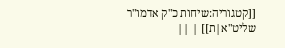[[קטגוריה:שיחות כ"ק אדמו"ר שליט"א|ת]] | ||